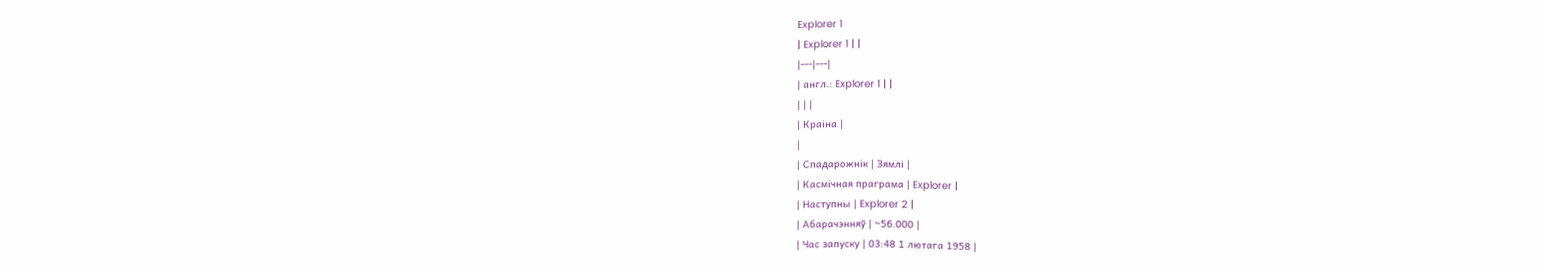Explorer 1
| Explorer 1 | |
|---|---|
| англ.: Explorer 1 | |
| | |
| Краіна |
|
| Спадарожнік | Зямлі |
| Касмічная праграма | Explorer |
| Наступны | Explorer 2 |
| Абарачэнняў | ~56.000 |
| Час запуску | 03:48 1 лютага 1958 |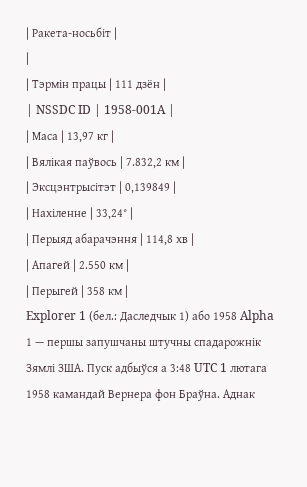| Ракета-носьбіт |
|
| Тэрмін працы | 111 дзён |
| NSSDC ID | 1958-001A |
| Маса | 13,97 кг |
| Вялікая паўвось | 7.832,2 км |
| Эксцэнтрысітэт | 0,139849 |
| Нахіленне | 33,24° |
| Перыяд абарачэння | 114,8 хв |
| Апагей | 2.550 км |
| Перыгей | 358 км |
Explorer 1 (бел.: Даследчык 1) або 1958 Alpha 1 — першы запушчаны штучны спадарожнік Зямлі ЗША. Пуск адбыўся а 3:48 UTC 1 лютага 1958 камандай Вернера фон Браўна. Аднак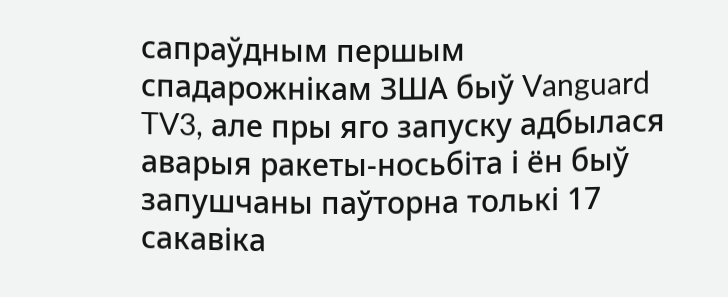сапраўдным першым спадарожнікам ЗША быў Vanguard TV3, але пры яго запуску адбылася аварыя ракеты-носьбіта і ён быў запушчаны паўторна толькі 17 сакавіка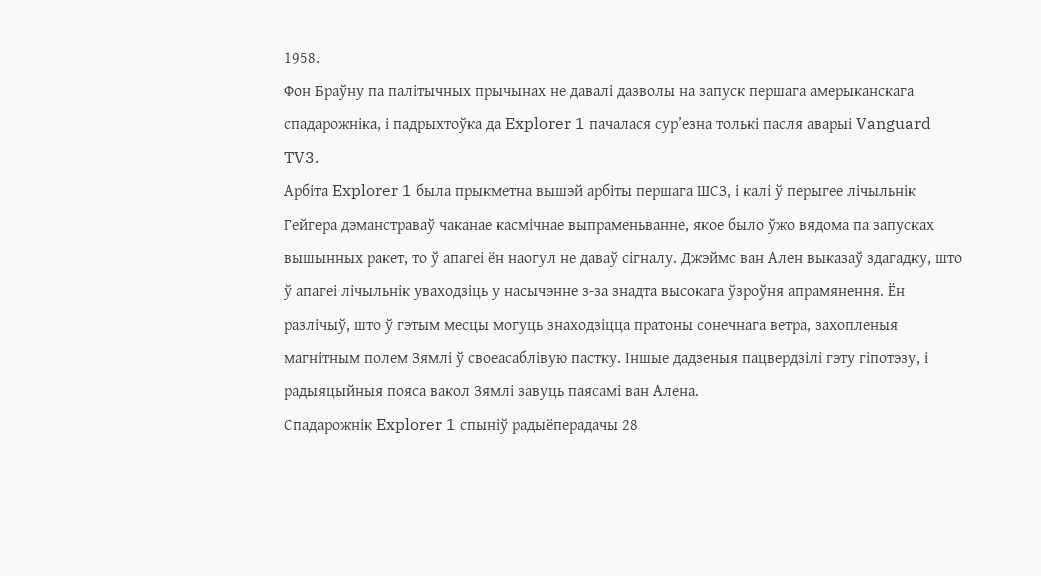1958.
Фон Браўну па палітычных прычынах не давалі дазволы на запуск першага амерыканскага спадарожніка, і падрыхтоўка да Explorer 1 пачалася сур’езна толькі пасля аварыі Vanguard TV3.
Арбіта Explorer 1 была прыкметна вышэй арбіты першага ШСЗ, і калі ў перыгее лічыльнік Гейгера дэманстраваў чаканае касмічнае выпраменьванне, якое было ўжо вядома па запусках вышынных ракет, то ў апагеі ён наогул не даваў сігналу. Джэймс ван Ален выказаў здагадку, што ў апагеі лічыльнік уваходзіць у насычэнне з-за знадта высокага ўзроўня апрамянення. Ён разлічыў, што ў гэтым месцы могуць знаходзіцца пратоны сонечнага ветра, захопленыя магнітным полем Зямлі ў своеасаблівую пастку. Іншые дадзеныя пацвердзілі гэту гіпотэзу, і радыяцыйныя пояса вакол Зямлі завуць паясамі ван Алена.
Спадарожнік Explorer 1 спыніў радыёперадачы 28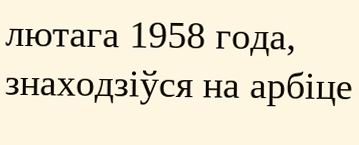лютага 1958 года, знаходзіўся на арбіце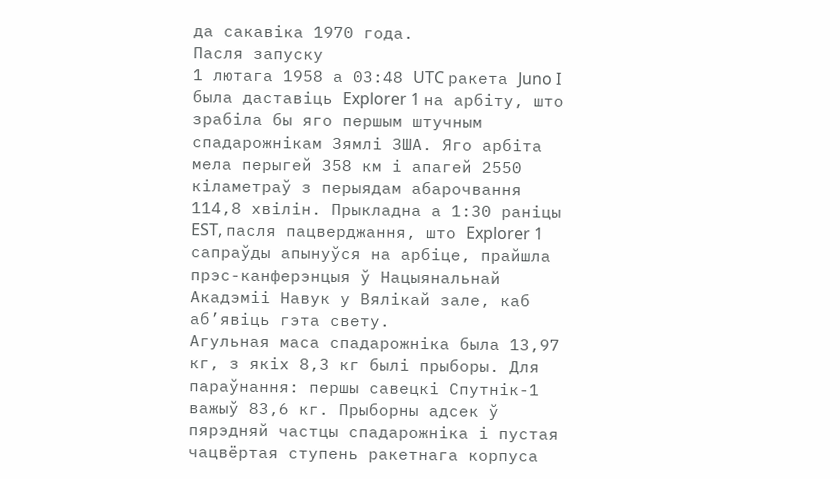да сакавіка 1970 года.
Пасля запуску
1 лютага 1958 а 03:48 UTC ракета Juno I была даставіць Explorer 1 на арбіту, што зрабіла бы яго першым штучным спадарожнікам Зямлі ЗША. Яго арбіта мела перыгей 358 км і апагей 2550 кіламетраў з перыядам абарочвання 114,8 хвілін. Прыкладна а 1:30 раніцы EST, пасля пацверджання, што Explorer 1 сапраўды апынуўся на арбіце, прайшла прэс-канферэнцыя ў Нацыянальнай Акадэміі Навук у Вялікай зале, каб аб’явіць гэта свету.
Агульная маса спадарожніка была 13,97 кг, з якіх 8,3 кг былі прыборы. Для параўнання: першы савецкі Спутнік-1 важыў 83,6 кг. Прыборны адсек ў пярэдняй частцы спадарожніка і пустая чацвёртая ступень ракетнага корпуса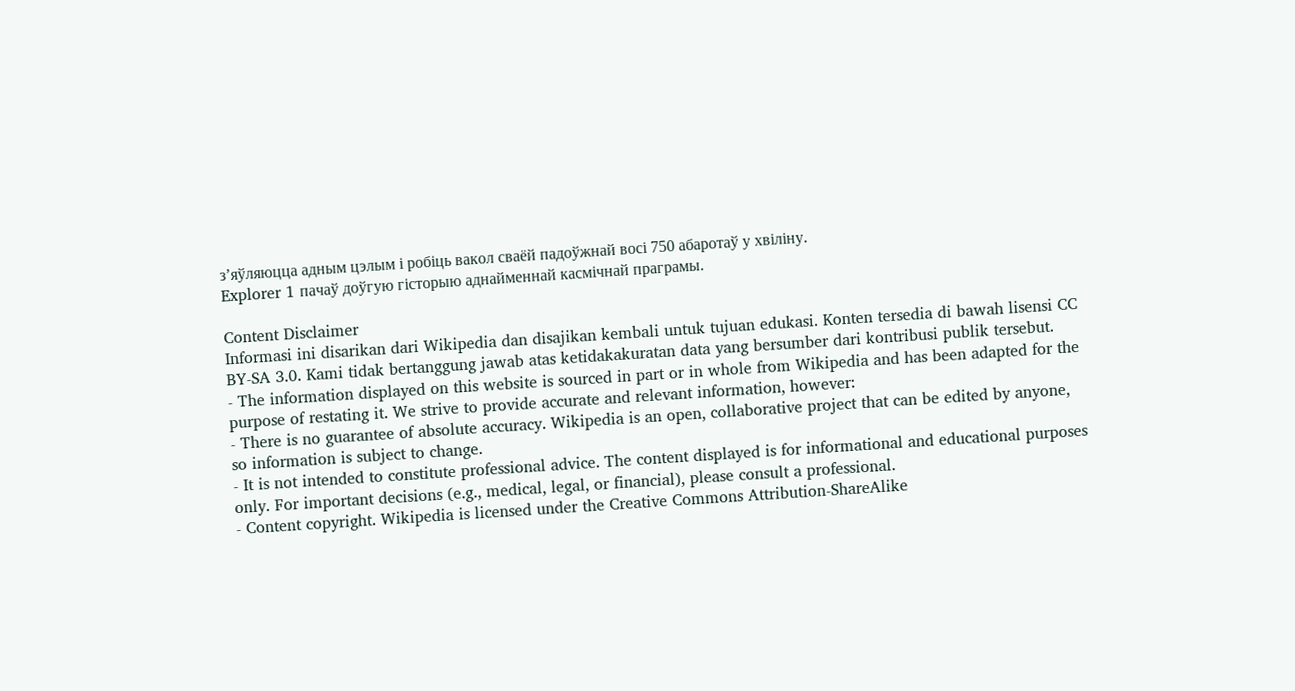з’яўляюцца адным цэлым і робіць вакол сваёй падоўжнай восі 750 абаротаў у хвіліну.
Explorer 1 пачаў доўгую гісторыю аднайменнай касмічнай праграмы.

Content Disclaimer
Informasi ini disarikan dari Wikipedia dan disajikan kembali untuk tujuan edukasi. Konten tersedia di bawah lisensi CC BY-SA 3.0. Kami tidak bertanggung jawab atas ketidakakuratan data yang bersumber dari kontribusi publik tersebut.
- The information displayed on this website is sourced in part or in whole from Wikipedia and has been adapted for the purpose of restating it. We strive to provide accurate and relevant information, however:
- There is no guarantee of absolute accuracy. Wikipedia is an open, collaborative project that can be edited by anyone, so information is subject to change.
- It is not intended to constitute professional advice. The content displayed is for informational and educational purposes only. For important decisions (e.g., medical, legal, or financial), please consult a professional.
- Content copyright. Wikipedia is licensed under the Creative Commons Attribution-ShareAlike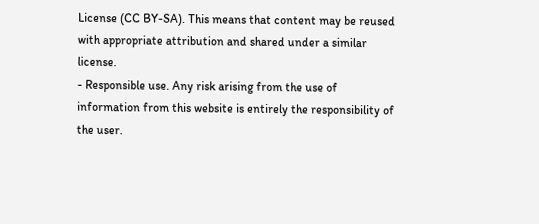License (CC BY-SA). This means that content may be reused with appropriate attribution and shared under a similar license.
- Responsible use. Any risk arising from the use of information from this website is entirely the responsibility of the user.